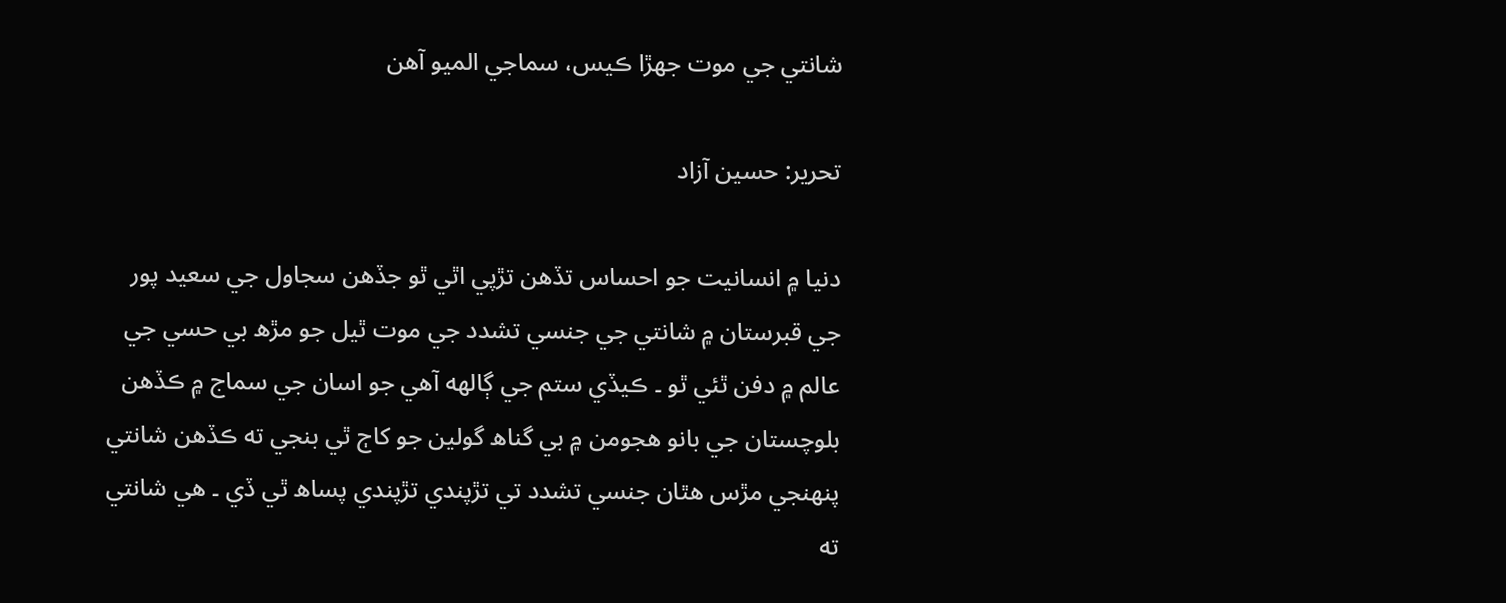شانتي جي موت جهڙا ڪيس، سماجي الميو آھن

تحرير: حسين آزاد

دنيا ۾ انسانيت جو احساس تڏهن تڙپي اٿي ٿو جڏهن سجاول جي سعيد پور جي قبرستان ۾ شانتي جي جنسي تشدد جي موت ٿيل جو مڙھ بي حسي جي عالم ۾ دفن ٿئي ٿو ۔ ڪيڏي ستم جي ڳالهه آھي جو اسان جي سماج ۾ ڪڏهن بلوچستان جي بانو هجومن ۾ بي گناھ گولين جو کاڄ ٿي بنجي ته ڪڏهن شانتي پنهنجي مڙس هٿان جنسي تشدد تي تڙپندي تڙپندي پساھ ٿي ڏي ۔ هي شانتي ته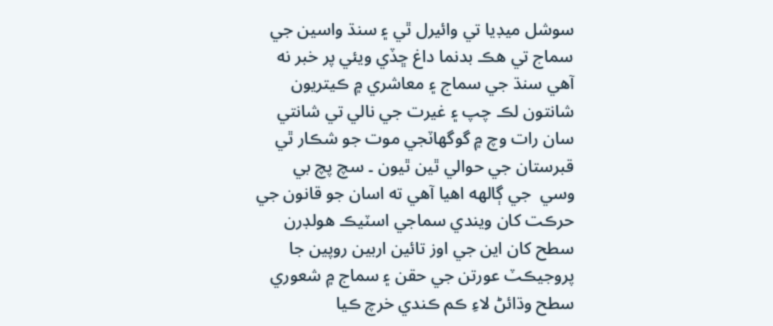سوشل ميڊيا تي وائيرل ٿي ۽ سنڌ واسين جي سماج تي هڪ بدنما داغ ڇڏي ويئي پر خبر نه آھي سنڌ جي سماج ۽ معاشري ۾ ڪيتريون شانتون لڪ چپ ۽ غيرت جي نالي تي شانتي سان رات وچ ۾ گوگهاٽجي موت جو شڪار ٿي قبرستان جي حوالي ٿين ٿيون ۔ سچ پچ بي وسي  جي ڳالهه اهيا آھي ته اسان جو قانون جي حرڪت کان ويندي سماجي اسٽيڪ هولڊرن سطح کان اين جي اوز تائين اربين روپين جا پروجيڪٽ عورتن جي حقن ۽ سماج ۾ شعوري سطح وڌائڻ لاءِ ڪم ڪندي خرچ ڪيا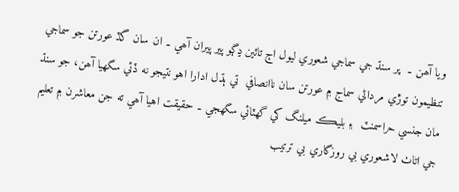ويا آھن ۔  پر سنڌ جي سماجي شعوري ليول اڄ تائين ڍڳو پير پيران آھي ۔ ان سان گڏ عورتن جو سماجي تنظيمون توڙي مرداڻي سماج ۾ عورتن سان ناانصافي  تي ٻڌل ادارا اهو نتيجو نه ڏئي سگهيا آھن، جو سنڌ مان جنسي حراسمنٽ  ۽ بليڪ ميلنگ کي گهٽائي سگهجي ۔ حقيقت اهيا آھي ته جن معاشرن ۾ تعليم جي اڻاٺ لاشعوري بي روزگاري بي ترتيب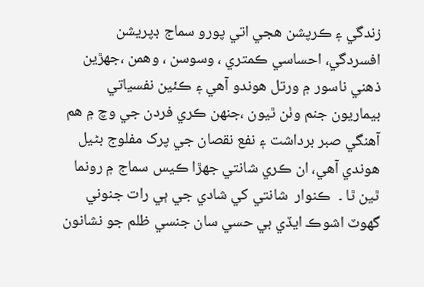زندگي ۽ ڪرپشن هجي اتي پورو سماج ڊپريشن افسردگي، احساسي ڪمتري ، وسوسن ، وهمن ،جهڙين ذھني ناسور ۾ ورتل هوندو آھي ۽ ڪئين نفسياتي بيماريون جنم وٺن ٿيون ،جنهن ڪري فردن جي وچ ۾ ھم آھنگي صبر برداشت ۽ نفع نقصان جي پرک مفلوج بڻيل هوندي آھي، ان ڪري شانتي جهڙا ڪيس سماج ۾ رونما ٿين ٿا ۔  ڪنوار  شانتي کي شادي جي ٻي رات جنوني گهوٽ اشوڪ ايڏي بي حسي سان جنسي ظلم جو نشانون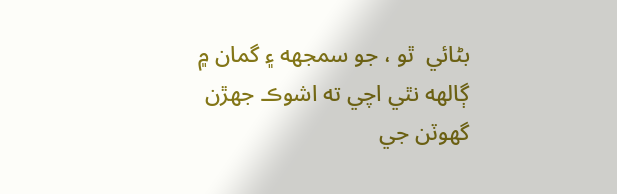بڻائي  ٿو ، جو سمجھه ۽ گمان ۾ ڳالهه نٿي اچي ته اشوڪ جهڙن گهوٽن جي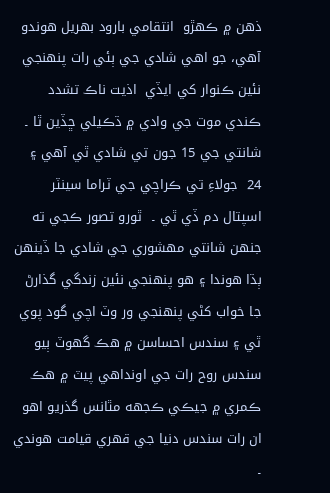ذھن ۾ ڪهڙو  انتقامي بارود بهريل هوندو آھي، جو اهي شادي جي ٻئي رات پنهنجي نئين ڪنوار کي ايڏي  اذيت ناڪ تشدد ڪندي موت جي وادي ۾ ڌڪيلي ڇڏين ٿا ۔ شانتي جي 15 جون تي شادي ٿي آھي ۽ 24  جولاءِ تي ڪراچي جي ٽراما سينٽر اسپتال دم ڏي ٿي ۔  ٿورو تصور ڪجي ته جنهن شانتي مهشوري جي شادي جا ڏينهن ٻڌا هوندا ۽ هو پنهنجي نئين زندگي گذارڻ جا خواب کڻي پنهنجي ور وٽ اچي گود پوي ٿي ۽ سندس احساسن ۾ هڪ گهوٽ ٻيو سندس روح رات جي اونداهي پيٽ ۾ هڪ ڪمري ۾ جيڪي ڪجهه مٿانس گذريو اهو ان رات سندس دنيا جي قهري قيامت هوندي ۔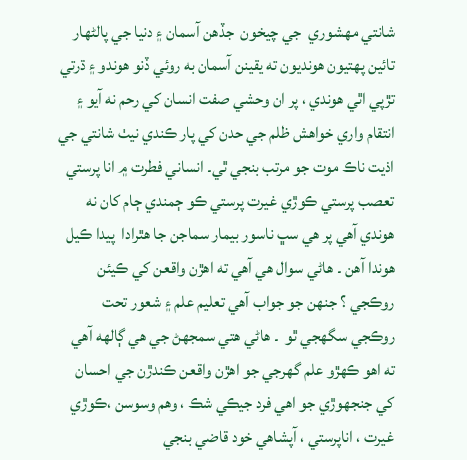شانتي مهشوري  جي چيخون  جڏهن آسمان ۽ دنيا جي پالڻھار تائين پهتيون هونديون ته يقينن آسمان به روئي ڏنو هوندو ۽ ڌرتي تڙپي اٿي هوندي ، پر ان وحشي صفت انسان کي رحم نه آيو ۽ انتقام واري خواهش ظلم جي حدن کي پار ڪندي نيٺ شانتي جي اذيت ناڪ موت جو مرتب بنجي ٿي۔ انساني فطرت ۾ انا پرستي تعصب پرستي ڪوڙي غيرت پرستي ڪو ڄمندي ڄام کان نه هوندي آھي پر هي سڀ ناسور بيمار سماجن جا هٿرادا  پيدا ڪيل هوندا آھن ۔ هاڻي سوال هي آھي ته اهڙن واقعن کي ڪيئن روڪجي ؟ جنهن جو جواب آھي تعليم علم ۽ شعور تحت روڪجي سگهجي ٿو  ۔ هاڻي هتي سمجهڻ جي هي ڳالهه آھي ته اهو ڪهڙو علم گهرجي جو اهڙن واقعن ڪندڙن جي احسان کي جنجهوڙي جو اهي فرد جيڪي شڪ ، وهم وسوسن ،ڪوڙي غيرت ، اناپرستي ، آپشاهي خود قاضي بنجي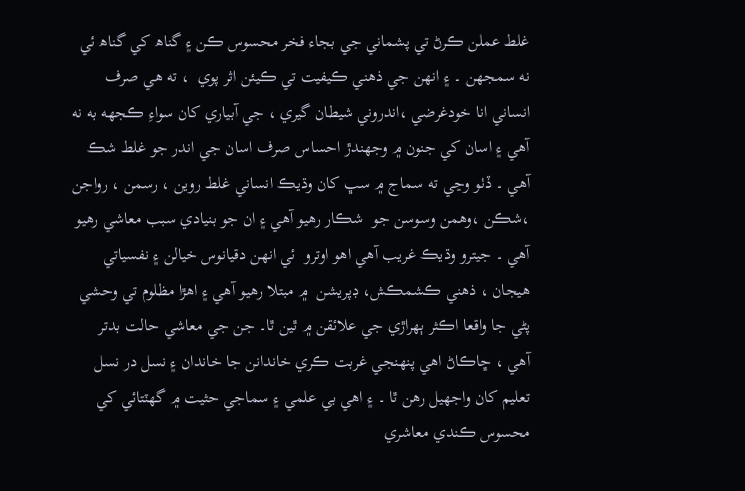غلط عملن ڪرڻ تي پشماني جي بجاء فخر محسوس ڪن ۽ گناھ کي گناھ ئي نه سمجهن ۔ ۽ انهن جي ذھني ڪيفيت تي ڪيئن اثر پوي  ، ته هي صرف انساني انا خودغرضي ،اندروني شيطان گيري ، جي آبياري کان سواءِ ڪجهه به نه آھي ۽ اسان کي جنون ۾ وجهندڙ احساس صرف اسان جي اندر جو غلط شڪ آھي ۔ ڏٺو وڃي ته سماج ۾ سڀ کان وڌيڪ انساني غلط روين ، رسمن ، رواجن ،شڪن ،وهمن وسوسن جو  شڪار رهيو آھي ۽ ان جو بنيادي سبب معاشي رهيو آھي ۔ جيترو وڌيڪ غريب آھي اهو اوترو  ئي انهن دقيانوس خيالن ۽ نفسياتي هيجان ، ذھني ڪشمڪش، ڊپريشن  ۾ مبتلا رهيو آھي ۽ اهڙا مظلوم تي وحشي پڻي جا واقعا اڪثر ٻھراڙي جي علائقن ۾ ٿين ٿا۔ جن جي معاشي حالت بدتر آھي ، ڇاڪاڻ اهي پنهنجي غربت ڪري خاندانن جا خاندان ۽ نسل در نسل تعليم کان واجهيل رهن ٿا ۔ ۽ اهي بي علمي ۽ سماجي حثيت ۾ گهٽتائي کي محسوس ڪندي معاشري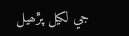جي لکيل پڙھيل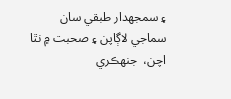۽ سمجهدار طبقي سان سماجي لاڳاپن ۽ صحبت ۾ نٿا اچن،  جنهڪري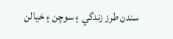سندن طرز زندگي ۽ سوچن ۽ خيالن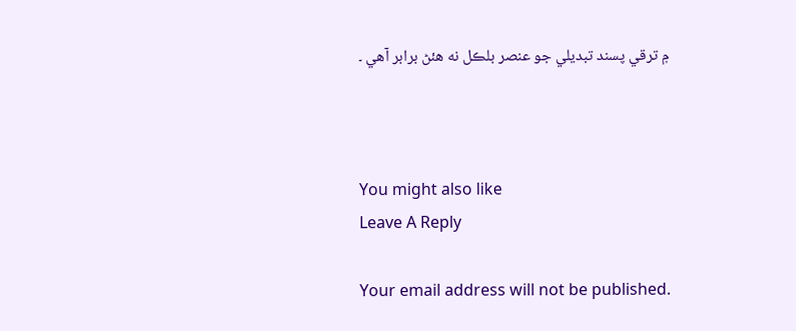۾ ترقي پسند تبديلي جو عنصر بلڪل نه هئڻ برابر آھي ۔



You might also like
Leave A Reply

Your email address will not be published.